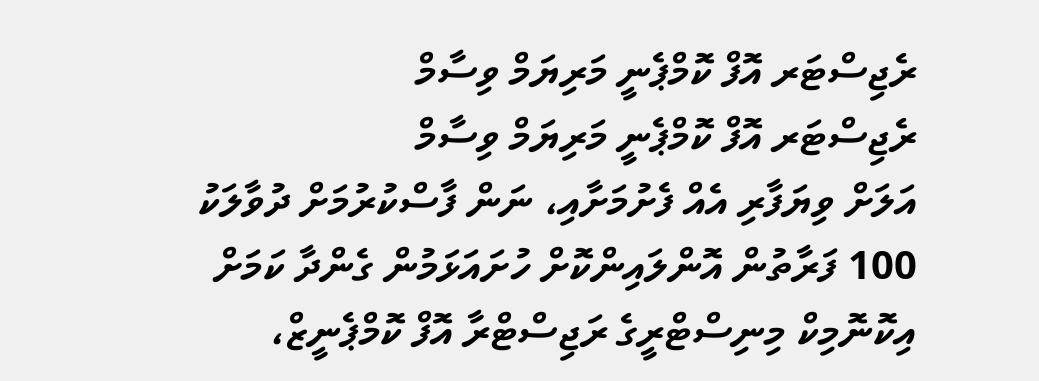ރެޖިސްޓަރ އޮފް ކޮމްޕެނީ މަރިޔަމް ވިސާމް
ރެޖިސްޓަރ އޮފް ކޮމްޕެނީ މަރިޔަމް ވިސާމް
އަލަށް ވިޔަފާރި އެއް ފެށުމަށާއި، ނަން ފާސްކުރުމަށް ދުވާލަކު 100 ފަރާތުން އޮންލައިންކޮށް ހުށައަޅަމުން ގެންދާ ކަމަށް އިކޮނޮމިކް މިނިސްޓްރީގެ ރަޖިސްޓްރާ އޮފް ކޮމްޕެނީޒް،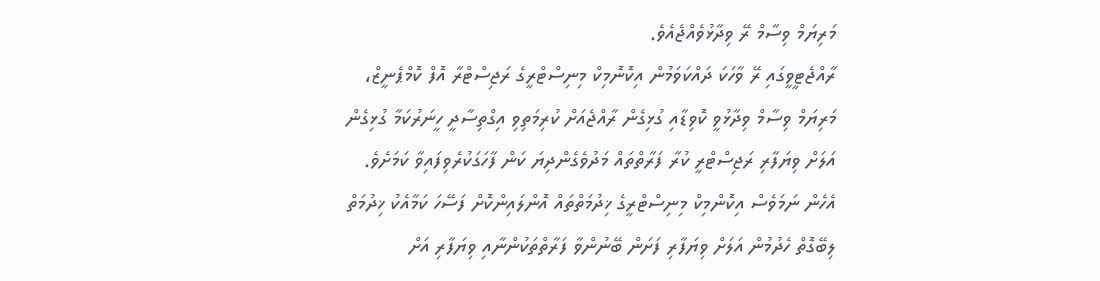މަރިޔަމް ވިސާމް ރޭ ވިދާޅުވެއްޖެއެވެ.
ރާއްޖެޓީވީގައި ރޭ ވާހަކަ ދައްކަވަމުން އިކޮނޮމިކް މިނިސްޓްރީގެ ރަޖިސްޓްރާ އޮފް ކޮމްޕެނީޒް، މަރިޔަމް ވިސާމް ވިދާޅުވީ ކޮވިޑާއި ގުޅިގެން ރާއްޖެއަށް ކުރިމަތިވި އިގްތިސާދީ ހީނަރުކަމާ ގުޅިގެން އަލަށް ވިޔަފާރި ރަޖިސްޓްރީ ކުރާ ފަރާތްތައް މަދުވެގެންދިޔަ ކަން ފާހަގަކުރެވިފައިވާ ކަމަށެވެ. އެހެން ނަމަވެސް އިކޮންމިކް މިނިސްޓްރީގެ ޚިދުމަތްތައް އޮންލައިންކޮށް ފަސޭހަ ކަމާއެކު ޚިދުމަތް ލިބޭގޮތް ހެދުމުން އަލަށް ވިޔަފާރި ފަށަން ބޭނުންވާ ފަރާތްތަކުންނާއި ވިޔަފާރި އަށް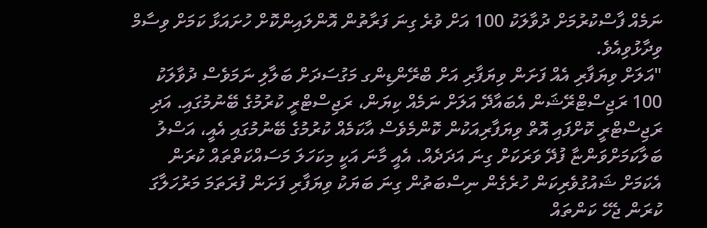ނަމެއް ފާސްކުރުމަށް ދުވާލަކު 100 އަށް ވުރެ ގިނަ ފަރާތުން އޮންލައިންކޮށް ހުށައަޅާ ކަމަށް ވިސާމް ވިދާޅުވިއެވެ.
"އަލަށް ވިޔަފާރި އެއް ފަށަން ވިޔަފާރި އަށް ބްރޭންޑިންގ މަގުސަދަށް ބަލާލި ނަމަވެސް ދުވާލަކު 100 ރަޖިސްޓްރޭޝަން އެބައާދޭ އަލަށް ނަމެއް ކިޔަން، ރަޖިސްޓްރީ ކުރުމުގެ ބޭނުމުގައި. އަދި ރަޖިސްޓްރީ ކޮށްފައި އޮތް ވިޔަފާރިއަކުން ކޮންމެވެސް އާކަމެއް ކުރުމުގެ ބޭނުމުގައި އެއީ، އަސްލު ބަލާކަމަށްވަންޏާ ފުދޭ ވަރަކަށް ގިނަ އަދަދެއް. އެއީ މާނަ އަކީ މިކަހަލަ މަސައްކަތްތައް ކުރަން އެކަމަށް ޝައުގުވެރިކަން ހުރެގެން ނިސްބަތުން ގިނަ ބަޔަކު ވިޔަފާރި ފަށަން ފުރަތަމަ މަރުހަލާގަ ކުރަން ޖެހޭ ކަންތައް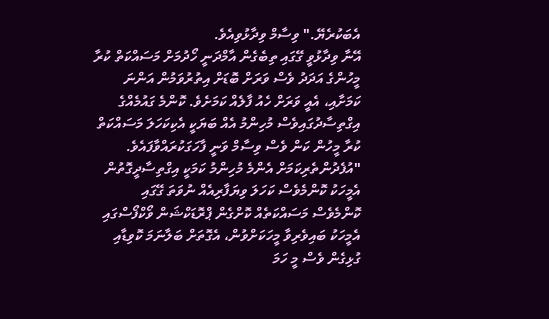އެބަކުރެޔޭ." ވިސާމް ވިދާޅުވިއެވެ.
އޭނާ ވިދާޅުވީ ގޭގައި ތިބެގެން އާމްދަނީ ހޯދުމަށް މަސައްކަތް ކުރާ މީހުންގެ އަދަދު ވެސް ވަރަށް ބޮޑަށް އިތުރުވަމުން އަންނަ ކަމަށާއި، އެއީ ވަރަށް ހެއު ފާލެއް ކަމަށެވެ. ކޮންމެ ގައުމެއްގެ އިގްތިސާދުގައިވެސް މުހިންމު އެއް ބަޔަކީ އެކިކަހަލަ މަސައްކަތް ކުރާ މީހުން ކަން ވެސް ވިސާމް ވަނީ ފާހަގަކުރައްވާފައެވެ.
"އުފެދުންތެރިކަމަށް އެންމެ މުހިންމު ކަމަކީ އިގްތިސާދީގޮތުން އެމީހަކު ކޮންމެވެސް ކަހަލަ ވިޔަފާރިއެއް ނުވަތަ ގޭގައި ކޮންމެވެސް މަސައްކަތެއް ކޮށްގެން ޕްރޮޑަކްޝަން ވޯކްފޯސްގައި އެމީހަކު ބައިވެރިވާ މީހަކަށްވުން، އެގޮތަށް ބަލާނަމަ ކޮވިޑާއި ގުޅިގެން ވެސް މީ ހަމަ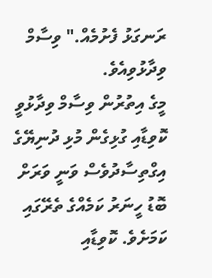ރަނގަޅު ފެށުމެއް." ވިސާމް ވިދާޅުވިއެވެ.
މީގެ އިތުރުން ވިސާމް ވިދާޅުވީ ކޮވިޑާއި ގުޅިގެން މުޅި ދުނިޔޭގެ އިގްތިސާދުވެސް ވަނީ ވަރަށް ބޮޑު ހީނަރު ކަމެއްގެ ތެރޭގައި ކަމަށެވެ. ކޮވިޑާއި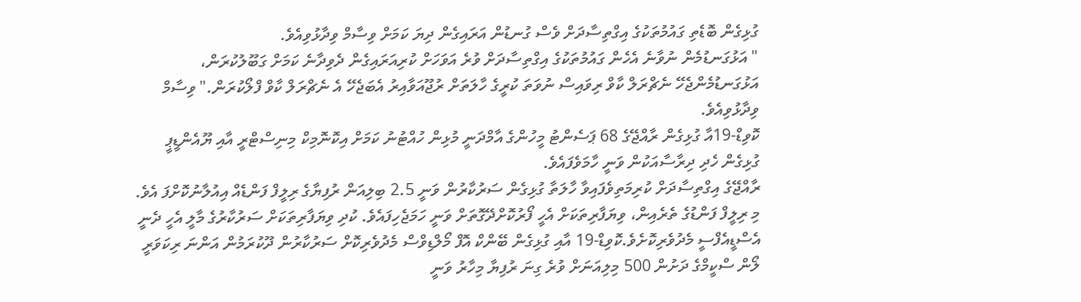ގުޅިގެން ބޮޑެތި ގައުމުތަކުގެ އިގްތިސާދަށް ވެސް ގުނޑުން އަރައިގެން ދިޔަ ކަމަށް ވިސާމް ވިދާޅުވިއެވެ.
" އަޅުގަނޑުމެން ނުވާނެ އެހެން ގައުމުތަކުގެ އިގްތިސާދަށް ވުރެ އަވަހަށް ކުރިއަރައިގެން ދެވިދާނެ ކަމަށް ގަބޫލުކުރަން، އަޅުގަނޑުމެންޖެހޭ ނެޗްރަލް ކާވް ރިވައިސް ނުވަތަ ކުރީގެ ހާލަތަށް ރުޖޫއަވާއިރު އެބަޖެހޭ އެ ނެޗްރަލް ކާވް ފްލޯކުރަން." ވިސާމް ވިދާޅުވިއެވެ.
ކޮވިޑް-19އާ ގުޅިގެން ރާއްޖޭގެ 68 ޕަސެންޓު މީހުންގެ އާމްދަނީ މުޅިން ހުއްޓުނު ކަމަށް އިކޮނޮމިކް މިނިސްޓްރީ އާއި ޔޫއެންޑީޕީ ގުޅިގެން ހެދި ދިރާސާއަކުން ވަނީ ހާމަވެފައެވެ.
ރާއްޖޭގެ އިގްތިސާދަށް ކުރިމަތިވެފައިވާ ހާލަތާ ގުޅިގެން ސަރުކާރުން ވަނީ 2.5 ބިލިއަން ރުފިޔާގެ ރިލީފް ފަންޑެއް އިއުލާނުކޮށްފަ އެވެ. މި ރިލީފް ފަންޑުގެ ތެރެއިން، ވިޔަފާރިތަކަށް އެހީ ފޯރުކޮށްދޭގޮތަށް ވަނީ ހަމަޖެހިފައެވެ. ކުދި ވިޔަފާރިތަކަށް ސަރުކާރުގެ މާލީ އެހީ ދެނީ އެސްޑީއެފްސީ މެދުވެރިކޮށެވެ.ކޮވިޑް-19 އާއި ގުޅިގެން ބޭންކް އޮފް މޯލްޑިވްސް މެދުވެރިކޮށް ސަރުކާރުން ދޫކުރަމުން އަންނަ ރިކަވަރީ ލޯން ސްކީމްގެ ދަށުން 500 މިލިއަނަށް ވުރެ ގިނަ ރުފިޔާ މިހާރު ވަނީ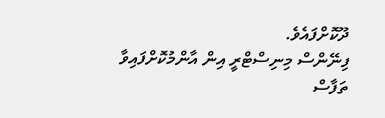ދޫކޮށްފައެވެ.
ފިނޭންސް މިނިސްޓްރީ އިން އާންމުކޮށްފައިވާ ތަފާސް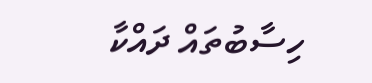ހިސާބުތައް ދައްކާ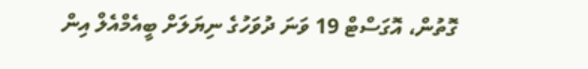ގޮތުން، އޮގަސްޓް 19 ވަނަ ދުވަހުގެ ނިޔަލަށް ބީއެމްއެލް އިން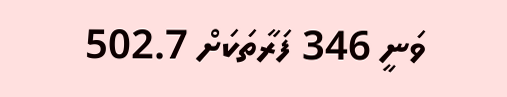ވަނީ 346 ފަރާތަކަށް 502.7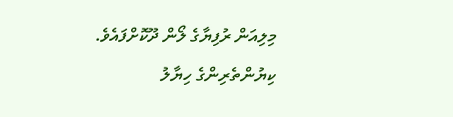މިލިއަން ރުފިޔާގެ ލޯން ދޫކޮށްފައެވެ.
ކިޔުންތެރިންގެ ހިޔާލު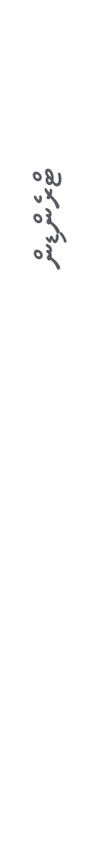ޓްރެންޑިން